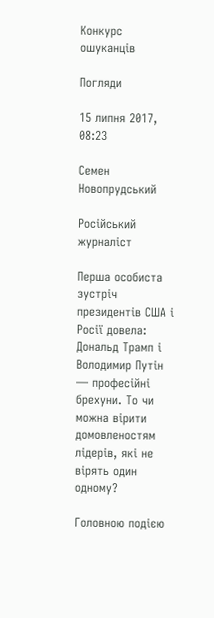Конкурс ошуканців

Погляди

15 липня 2017, 08:23

Семен Новопрудський

Російський журналіст

Перша особиста зустріч президентів США і Росії довела: Дональд Трамп і Володимир Путін — професійні брехуни. То чи можна вірити домовленостям лідерів, які не вірять один одному?

Головною подією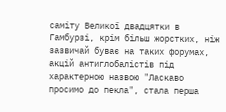саміту Великої двадцятки в Гамбурзі, крім більш жорстких, ніж зазвичай буває на таких форумах, акцій антиглобалістів під характерною назвою "Ласкаво просимо до пекла", стала перша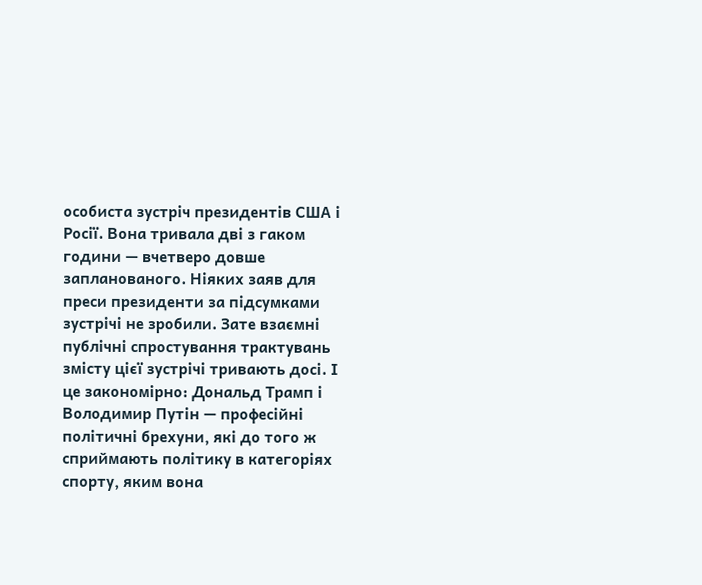особиста зустріч президентів США і Росії. Вона тривала дві з гаком години — вчетверо довше запланованого. Ніяких заяв для преси президенти за підсумками зустрічі не зробили. Зате взаємні публічні спростування трактувань змісту цієї зустрічі тривають досі. І це закономірно: Дональд Трамп і Володимир Путін — професійні політичні брехуни, які до того ж сприймають політику в категоріях спорту, яким вона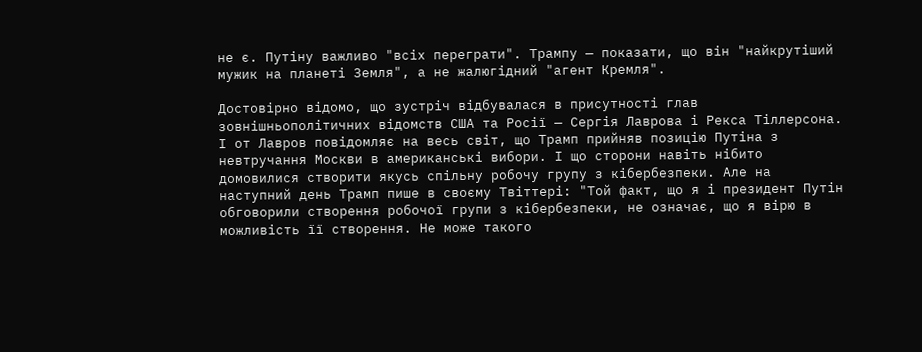не є. Путіну важливо "всіх переграти". Трампу — показати, що він "найкрутіший мужик на планеті Земля", а не жалюгідний "агент Кремля".

Достовірно відомо, що зустріч відбувалася в присутності глав зовнішньополітичних відомств США та Росії — Сергія Лаврова і Рекса Тіллерсона. І от Лавров повідомляє на весь світ, що Трамп прийняв позицію Путіна з невтручання Москви в американські вибори. І що сторони навіть нібито домовилися створити якусь спільну робочу групу з кібербезпеки. Але на наступний день Трамп пише в своєму Твіттері: "Той факт, що я і президент Путін обговорили створення робочої групи з кібербезпеки, не означає, що я вірю в можливість її створення. Не може такого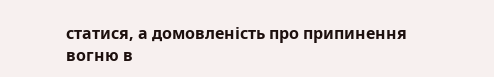статися, а домовленість про припинення вогню в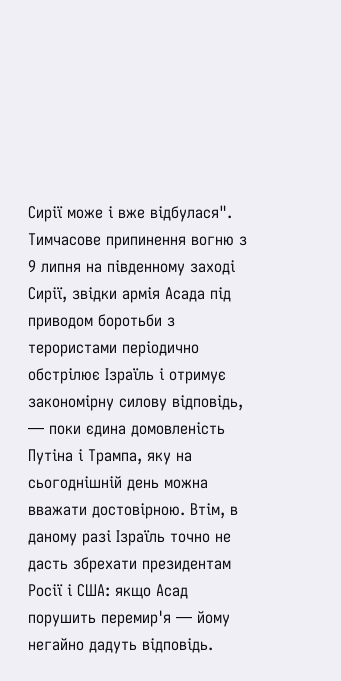Сирії може і вже відбулася". Тимчасове припинення вогню з 9 липня на південному заході Сирії, звідки армія Асада під приводом боротьби з терористами періодично обстрілює Ізраїль і отримує закономірну силову відповідь, — поки єдина домовленість Путіна і Трампа, яку на сьогоднішній день можна вважати достовірною. Втім, в даному разі Ізраїль точно не дасть збрехати президентам Росії і США: якщо Асад порушить перемир'я — йому негайно дадуть відповідь.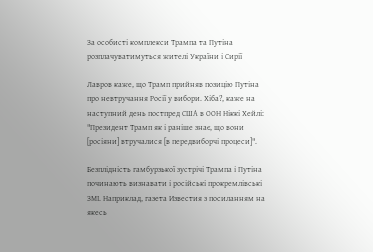За особисті комплекси Трампа та Путіна розплачуватимуться жителі України і Сирії

Лавров каже, що Трамп прийняв позицію Путіна про невтручання Росії у вибори. Хіба?, каже на наступний день постпред США в ООН Ніккі Хейлі: "Президент Трамп як і раніше знає, що вони [росіяни] втручалися [в передвиборчі процеси]".

Безплідність гамбурзької зустрічі Трампа і Путіна починають визнавати і російські прокремлівські ЗМІ. Наприклад, газета Известия з посиланням на якесь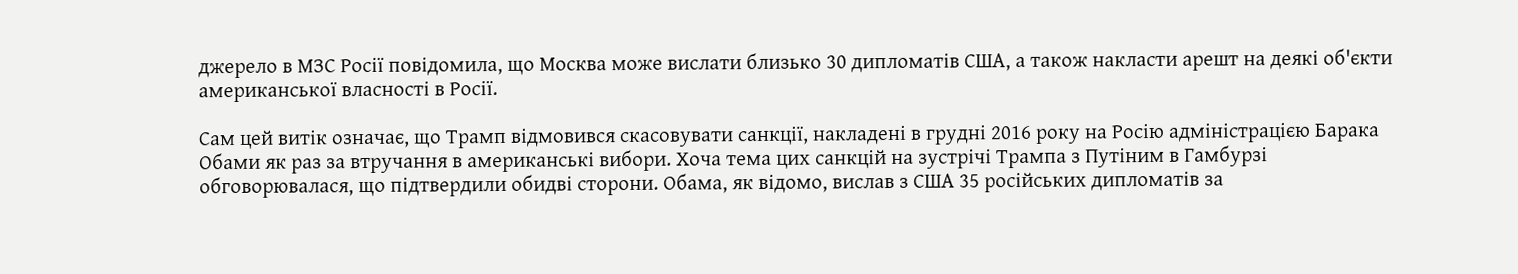джерело в МЗС Росії повідомила, що Москва може вислати близько 30 дипломатів США, а також накласти арешт на деякі об'єкти американської власності в Росії.

Сам цей витік означає, що Трамп відмовився скасовувати санкції, накладені в грудні 2016 року на Росію адміністрацією Барака Обами як раз за втручання в американські вибори. Хоча тема цих санкцій на зустрічі Трампа з Путіним в Гамбурзі обговорювалася, що підтвердили обидві сторони. Обама, як відомо, вислав з США 35 російських дипломатів за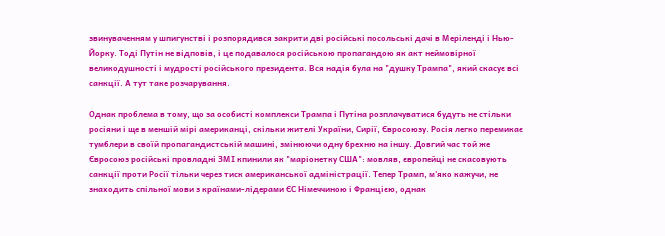звинуваченням у шпигунстві і розпорядився закрити дві російські посольські дачі в Меріленді і Нью-Йорку. Тоді Путін не відповів, і це подавалося російською пропагандою як акт неймовірної великодушності і мудрості російського президента. Вся надія була на "душку Трампа", який скасує всі санкції. А тут таке розчарування.

Однак проблема в тому, що за особисті комплекси Трампа і Путіна розплачуватися будуть не стільки росіяни і ще в меншій мірі американці, скільки жителі України, Сирії, Євросоюзу. Росія легко перемикає тумблери в своїй пропагандистській машині, змінюючи одну брехню на іншу. Довгий час той же Євросоюз російські провладні ЗМІ кпинили як "маріонетку США": мовляв, європейці не скасовують санкції проти Росії тільки через тиск американської адміністрації. Тепер Трамп, м'яко кажучи, не знаходить спільної мови з країнами-лідерами ЄС Німеччиною і Францією, однак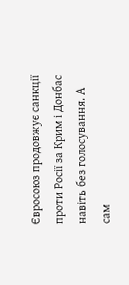Євросоюз продовжує санкції проти Росії за Крим і Донбас навіть без голосування. А сам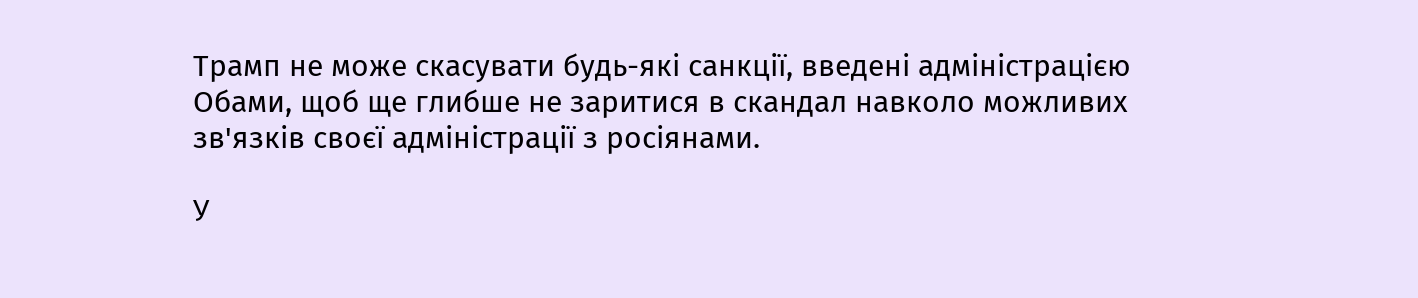Трамп не може скасувати будь-які санкції, введені адміністрацією Обами, щоб ще глибше не заритися в скандал навколо можливих зв'язків своєї адміністрації з росіянами.

У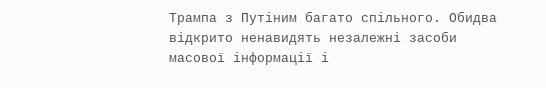Трампа з Путіним багато спільного. Обидва відкрито ненавидять незалежні засоби масової інформації і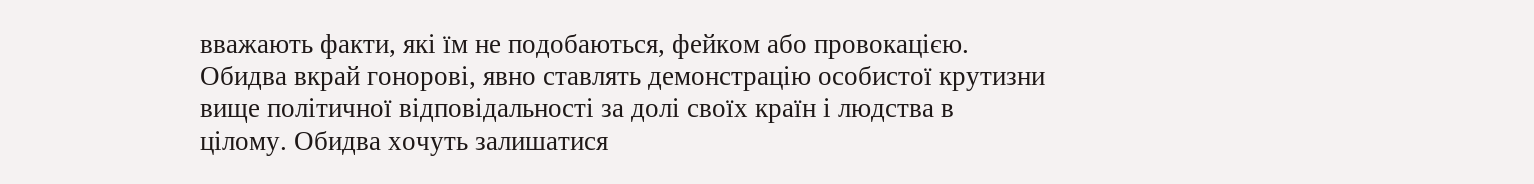вважають факти, які їм не подобаються, фейком або провокацією. Обидва вкрай гонорові, явно ставлять демонстрацію особистої крутизни вище політичної відповідальності за долі своїх країн і людства в цілому. Обидва хочуть залишатися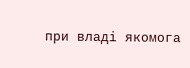при владі якомога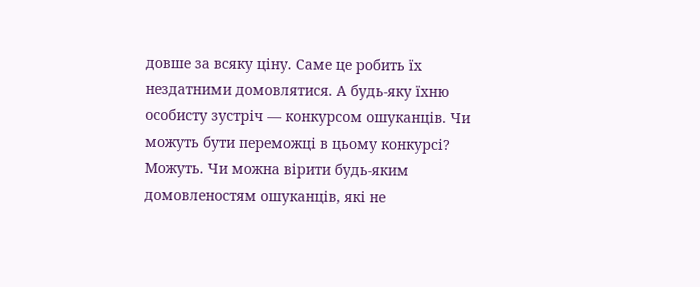довше за всяку ціну. Саме це робить їх нездатними домовлятися. А будь-яку їхню особисту зустріч — конкурсом ошуканців. Чи можуть бути переможці в цьому конкурсі? Можуть. Чи можна вірити будь-яким домовленостям ошуканців, які не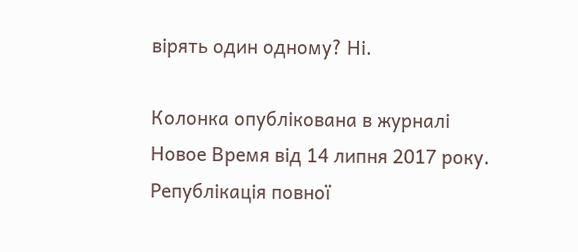вірять один одному? Ні.

Колонка опублікована в журналі Новое Время від 14 липня 2017 року. Републікація повної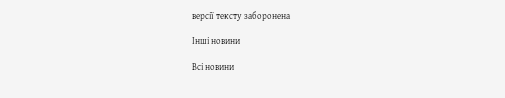версії тексту заборонена

Інші новини

Всі новини